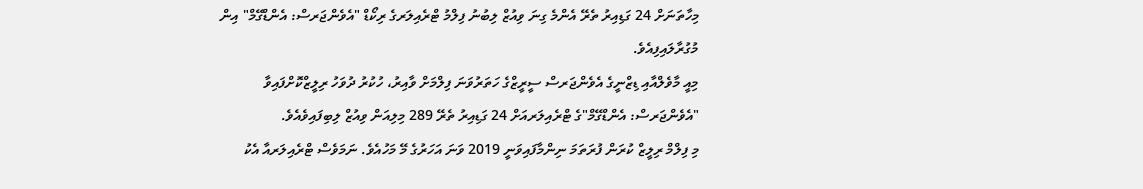މިހާތަނަށް 24 ގަޑިއިރު ތެރޭ އެންމެ ގިނަ ވިއުޒް ލިބުނު ފިލްމު ޓްރެއިލަރގެ ރިކޯޑް "އެވެންޖަރސް: އެންޑްގޭމް" އިން މުގުރާލައިފިއެވެ.
މިއީ މާވެލްއާއި ޑިޒްނީގެ އެވެންޖަރސް ސީރީޒްގެ ހަތަރުވަނަ ފިލްމަށް ވާއިރު، ހުކުރު ދުވަހު ރިލީޒްކޮށްފައިވާ "އެވެންޖަރސް: އެންޑްގޭމް"ގެ ޓްރެއިލަރއަށް 24 ގަޑިއިރު ތެރޭ 289 މިލިއަން ވިއުޒް ލިބިފައިވެއެވެ.
މި ފިލްމް ރިލީޒް ކުރަން ފުރަތަމަ ނިންމާފައިވަނީ 2019 ވަނަ އަހަރުގެ މޭ މަހުއެވެ. ނަމަވެސް ޓްރެއިލަރއާ އެކު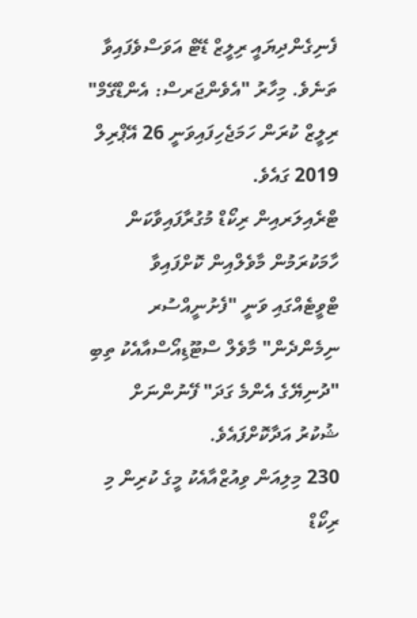ފެނިގެންދިޔައީ ރިލީޒް ޑޭޓް އަވަސްވެފައިވާ ތަނެވެ. މިހާރު "އެވެންޖަރސް: އެންޑްގޭމް" ރިލީޒް ކުރަން ހަމަޖެހިފައިވަނީ 26 އޭޕްރިލް 2019 ގައެވެ.
ޓްރެއިލަރއިން ރިކޯޑް މުގުރާފައިވާކަން ހާމަކުރަމުން މާވެލްއިން ކޮށްފައިވާ ޓްވީޓެއްގައި ވަނީ "ފެށުނީއްސުރ ނިމެންދެން" މާވެލް ސްޓޫޑިއޯސްއާއެކު ތިބި "ދުނިޔޭގެ އެންމެ ގަދަ" ފޭނުންނަށް ޝުކުރު އަދާކޮށްފައެވެ.
230 މިލިއަން ވިއުޒްއާއެކު މީގެ ކުރިން މި ރިކޯޑް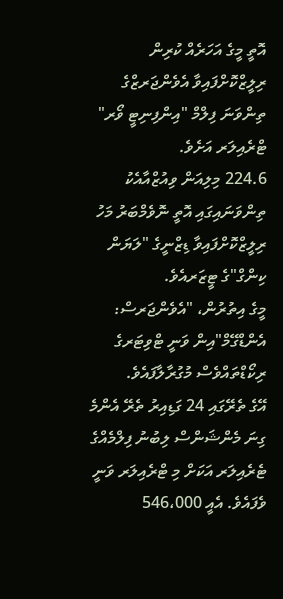އޮތީ މީގެ އަހަރެއް ކުރިން ރިލީޒްކޮށްފައިވާ އެވެންޖަރޒްގެ ތިންވަނަ ފިލްމް "އިންފިނިޓީ ވޯރ" ޓްރެއިލަރ އަށެވެ.
224.6 މިލިއަން ވިއުޒްއާއެކު ތިންވަނައިގައި އޮތީ ނޮވެމްބަރު މަހު ރިލީޒްކޮށްފައިވާ ޑިޒްނީގެ "ލަޔަން ކިންގް"ގެ ޓީޒަރއެވެ.
މީގެ އިތުރުން، "އެވެންޖަރސް: އެންޑްގޭމް"އިން ވަނީ ޓްވިޓަރގެ ރިކޯޑްތައްވެސް މުގުރާލާފައެވެ.
އޭގެ ތެރޭގައި 24 ގަޑިއިރު ތެރޭ އެންމެ ގިނަ މެންޝަންސް ލިބުނު ފިލްމެއްގެ ޓެރެއިލަރ އަކަށް މި ޓްރެއިލަރ ވަނީ ވެފައެވެ. އެއީ 546،000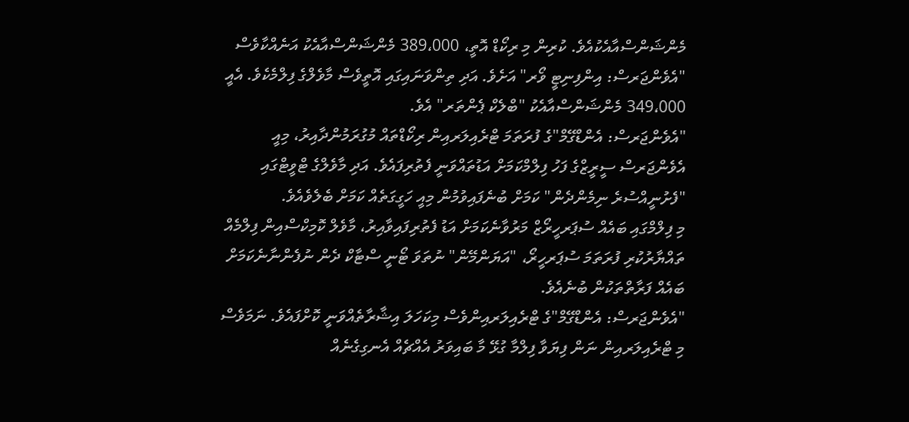މެންޝަންސްއާއެކުއެވެ. ކުރިން މި ރިކޯޑް އޮތީ، 389،000 މެންޝަންސްއާއެކު އަނެއްކާވެސް "އެވެންޖަރސް: އިންފިނިޓީ ވޯރ" އަށެވެ. އަދި ތިންވަނައިގައި އޮތީވެސް މާވެލްގެ ފިލްމެކެވެ. އެއީ 349،000 މެންޝަންސްއާއެކު "ބްލެކް ޕެންތަރ" އެވެ.
"އެވެންޖަރސް: އެންޑްގޭމް"ގެ ފުރަތަމަ ޓްރެއިލަރއިން ރިކޯޑްތައް މުގުރަމުންދާއިރު، މިއީ އެވެންޖަރސް ސީރީޒްގެ ފަހު ފިލްމްކަމަށް އަޑުތައްވަނީ ފެތުރިފައެވެ. އަދި މާވެލްގެ ޓްވީޓްގައި "ފެށުނީއްސުރެ ނިމެންދެން" ކަމަށް ބުނެފައިވުމުން މިއީ ހަގީގަތެއް ކަމަށް ބެލެވެއެވެ.
މި ފިލްމްގައި ބައެއް ސުޕަރހީރޯޒް މަރުވާނެކަމަށް އަޑު ފެތުރިފައިވާއިރު، މާވެލް ކޮމިކްސްއިން ފިލްމެއް ތައްޔާރުކުރި ފުރަތަމަ ސުޕަރހީރޯ، "އަޔަންމޭން" ނުތަވަ ޓޯނީ ސްޓާކް ދެން ނުފެންނާނެކަމަށް ބައެއް ފަރާތްތަކުން ބުނެއެވެ.
"އެވެންޖަރސް: އެންޑްގޭމް"ގެ ޓްރެއިލަރއިންވެސް މިކަހަލަ އިޝާރާތެއްވަނީ ކޮށްފައެވެ. ނަމަވެސް މި ޓްރެއިލަރއިން ނަން ފިޔަވާ ފިލްމާ ގުޅޭ މާ ބައިވަރު އެއްޗެއް އެނގިގެނެއް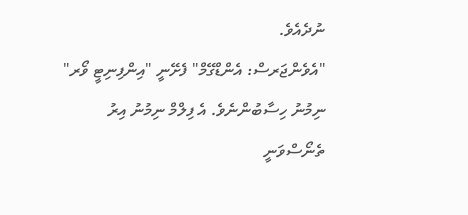ނުދެއެވެ.
"އެވެންޖަރސް: އެންޑްގޭމް" ފެށޭނީ "އިންފިނިޓީ ވޯރ" ނިމުނު ހިސާބުންނެވެ. އެ ފިލްމް ނިމުނު އިރު ތެނޯސްވަނީ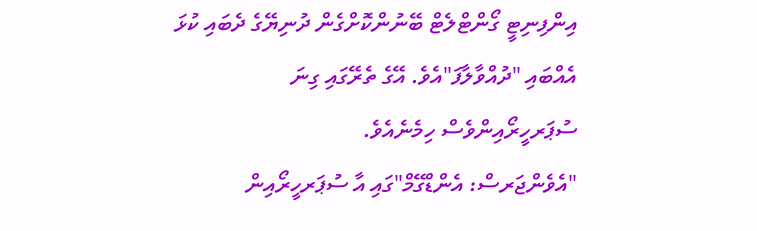އިންފިނިޓީ ގޯންޓްލެޓް ބޭނުންކޮށްގެން ދުނިޔޭގެ ދެބައި ކުޅަ އެއްބައި "ދުއްވާލާފަ"އެވެ. އޭގެ ތެރޭގައި ގިނަ ސުޕަރހީރޯއިންވެސް ހިމެނެއެވެ.
"އެވެންޖަރސް: އެންޑްގޭމް"ގައި އާ ސުޕަރހީރޯއިން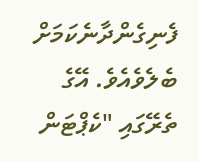ފެނިގެންދާނެކަމަށް ބެލެވެއެވެ. އޭގެ ތެރޭގައި "ކެޕްޓަން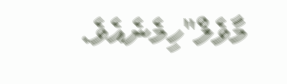މާވެލް"ހިމެނެއެވެ.